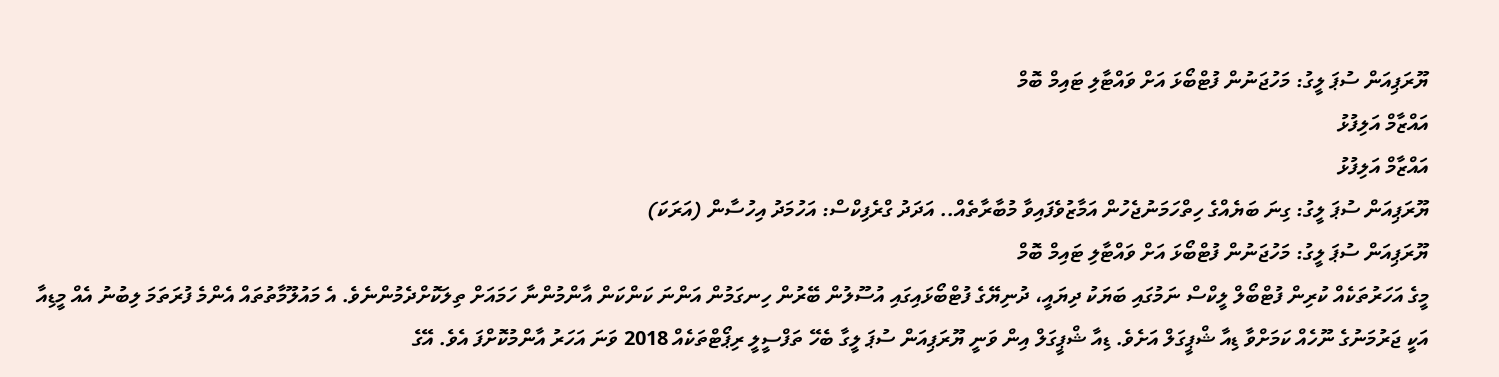ޔޫރަޕިއަން ސުޕަ ލީގު: މަހުޖަނުން ފުޓްބޯޅަ އަށް ވައްޓާލި ޓައިމް ބޮމް
އައްޒާމް އަލިފުޅު
އައްޒާމް އަލިފުޅު
ޔޫރަޕިއަން ސުޕަ ލީގު: ގިނަ ބަޔެއްގެ ހިތްހަމަނުޖެހުން އަމާޒުވެފައިވާ މުބާރާތެއް.. އަދަދު ގްރެފިކްސް: އަހުމަދު އިހުސާން (އަރަކަ)
ޔޫރަޕިއަން ސުޕަ ލީގު: މަހުޖަނުން ފުޓްބޯޅަ އަށް ވައްޓާލި ޓައިމް ބޮމް
މީގެ އަހަރުތަކެއް ކުރިން ފުޓްބޯލް ލީކްސް ނަމުގައި ބަޔަކު ދިޔައީ، ދުނިޔޭގެ ފުޓްބޯޅައިގައި އުސޫލުން ބޭރުން ހިނގަމުން އަންނަ ކަންކަން އާންމުންނާ ހަމައަށް ތިލަކޮށްދެމުންނެވެ. އެ މައުލޫމާތުތައް އެންމެ ފުރަތަމަ ލިބުނު އެއް މީޑިއާ އަކީ ޖަރުމަނުގެ ނޫހެއް ކަމަށްވާ ޑިއާ ޝްޕީގަލް އަށެވެ. ޑިއާ ޝްޕީގަލް އިން ވަނީ ޔޫރަޕިއަން ސުޕަ ލީގާ ބެހޭ ތަފްސީލީ ރިޕޯޓްތަކެއް 2018 ވަނަ އަހަރު އާންމުކޮށްފަ އެވެ. އޭގެ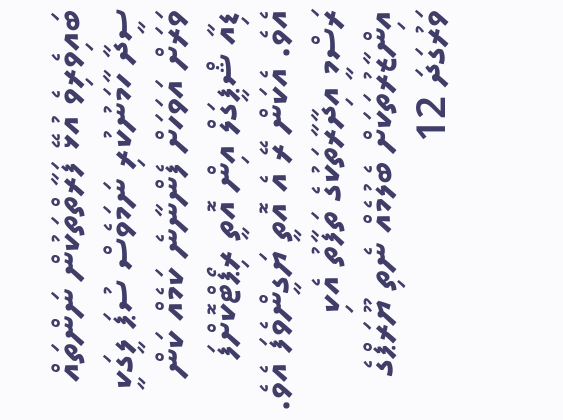ބައިވެރިވެ އުޅޭ ފަރާތްތަކުން ނަންތައް ސީދާ ހާމަނުކުރި ނަމަވެސް ސުޕަ ލީގަކީ ވަރަށް އަވަހަށް ފެންނާނެ ކަމެއް ކަން ޑިއާ ޝްޕީގަލް އިން އޮތީ ރިޕޯޓްކޮށްފަ އެވެ. އެކަން ރޭ އެ އޮތީ ޔަގީންވެފަ އެވެ. ރަސްމީ އިދާރާތަކުގެ ތަފާތު އެކި އިންޒާރުތަކަށް ބެލުމެއް ނެތި ޔޫރަޕްގެ ވަރުގަދަ 12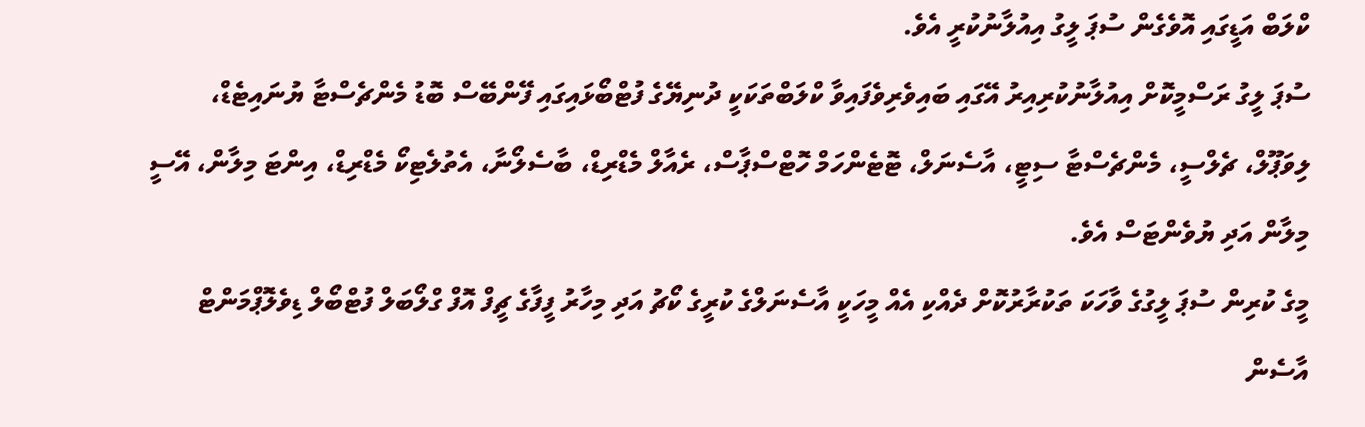ކްލަބް އަޑީގައި އޮވެގެން ސުޕަ ލީގު އިއުލާނުކުރީ އެވެ.
ސުޕަ ލީގު ރަސްމީކޮށް އިއުލާނުކުރިއިރު އޭގައި ބައިވެރިވެފައިވާ ކްލަބްތަކަކީ ދުނިޔޭގެ ފުޓްބޯޅައިގައި ފޭންބޭސް ބޮޑު މެންޗެސްޓާ ޔުނައިޓެޑް، ލިވަޕޫލް، ޗެލްސީ، މެންޗެސްޓާ ސިޓީ، އާސެނަލް، ޓޮޓެންހަމް ހޮޓްސްޕާސް، ރެއާލް މެޑްރިޑް، ބާސެލޯނާ، އެތުލެޓިކޯ މެޑްރިޑް، އިންޓަ މިލާން، އޭސީ މިލާން އަދި ޔުވެންޓަސް އެވެ.
މީގެ ކުރިން ސުޕަ ލީގުގެ ވާހަކަ ތަކުރާރުކޮށް ދެއްކި އެއް މީހަކީ އާސެނަލްގެ ކުރީގެ ކޯޗު އަދި މިހާރު ފީފާގެ ޗީފް އޮފް ގްލޯބަލް ފުޓްބޯލް ޑިވެލޮޕްމަންޓް އާސެން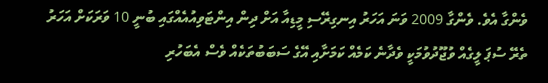ވެންގާ އެވެ. ވެންގާ 2009 ވަނަ އަހަރު އިނގިރޭސި މީޑިއާ އަށް ދިން އިންޓަވިއުއެއްގައި ބުނީ 10 ވަރަކަށް އަހަރު ތެރޭ ސުޕަ ލީގެއް ވުޖޫދުވުމަކީ ވެދާނެ ކަމެއް ކަމަށާއި އޭގެ ސަބަބުތަކެއް ވެސް އެބަހުރި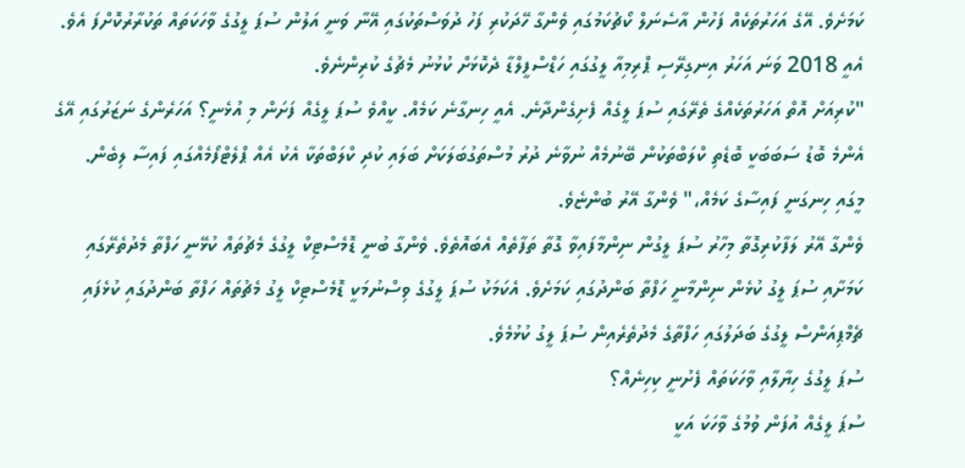ކަމަށެވެ. އޭގެ އަހަރުތަކެއް ފަހުން އާސެނަލް ކޯޗުކަމުގައި ވެންގާ ހޭދަކުރި ފަހު ދުވަސްތަކުގައި އޭނާ ވަނީ އަލުން ސުޕަ ލީގުގެ ވާހަކަތައް ތަކުރާރުކޮށްފަ އެވެ. އެއީ 2018 ވަނަ އަހަރު އިނގިރޭސި ޕްރިމިއާ ލީގުގައި ހަޑްސްފީލްޑާ ދެކޮޅަށް ކުޅުނު މެޗުގެ ކުރިންނެވެ.
"ކުރިއަށް އޮތް އަހަރުތަކެއްގެ ތެރޭގައި ސުޕަ ލީގެއް ފެށިގެންދާނެ. އެއީ ހިނގާނެ ކަމެއް. ކީއްވެ ސުޕަ ލީގެއް ފަށަން މި އުޅެނީ؟ އަހަރެންގެ ނަޒަރުގައި އޭގެ އެންމެ ބޮޑު ސަބަބަކީ ބޮޑެތި ކްލަބްތަކުން ބޭނުމެއް ނުވާނެ ދުރު މުސްތަގުބަލަކަށް ބަލައި ކުދި ކްލަބްތަކާ އެކު އެއް ޕްލެޓްފޯމެއްގައި ފައިސާ ލިބެން. މީގައި ހިނގަނީ ފައިސާގެ ކަމެއް،" ވެންގާ އޭރު ބުންޏެވެ.
ވެންގާ އޭރު ލަފާކުރިގޮތާ މިހާރު ސުޕަ ލީގުން ނިންމާފައިވާ ގޮތާ ތަފާތެއް އެބައޮތެވެ. ވެންގާ ބުނީ ޑޮމެސްޓިކް ލީގުގެ މެޗުތައް ކުޅޭނީ ހަފްތާ މެދުތެރޭގައި ކަމަށާއި ސުޕަ ލީގު ކުޅެން ނިންމާނީ ހަފްތާ ބަންދުގައި ކަމަށެވެ. އެކަމަކު ސުޕަ ލީގުގެ ވިސްނުމަކީ ޑޮމެސްޓިކް ލީގު މެޗުތައް ހަފްތާ ބަންދުގައި ކުޅެފައި ޗެމްޕިއަންސް ލީގުގެ ބަދަލުގައި ހަފްތާގެ މެދުތެރެއިން ސުޕަ ލީގު ކުޅުމެވެ.
ސުޕަ ލީގުގެ ހިޔާލާއި ވާހަކަތައް ފެށުނީ ކިހިނެއް؟
ސުޕަ ލީގެއް އުފަން ވުމުގެ ވާހަކަ އަކީ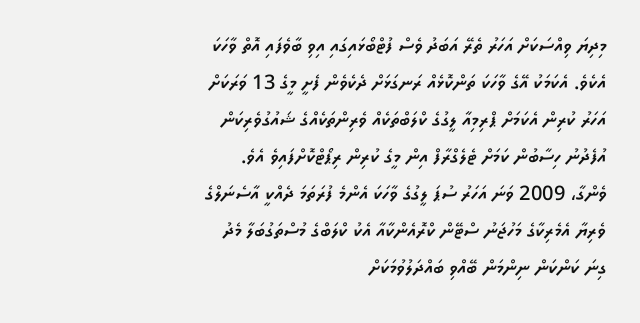މިދިޔަ ވިއްސަކަށް އަހަރު ތެރޭ އަބަދު ވެސް ފުޓްބޯޅައިގައި އިވި ބާވެފައި އޮތް ވާހަކަ އެކެވެ. އެކަމަކު އޭގެ ވާހަކަ ތަންކޮޅެއް ރަނގަޅަށް ދެކެވެން ފެށީ މީގެ 13 ވަރަކަށް އަހަރު ކުރިން އެކަމަށް ޕްރިމިއާ ލީގުގެ ކްލަބްތަކެއް ވެރިންތަކެއްގެ ޝައުގުވެރިކަން އުފެދުނު ހިސާބުން ކަމަށް ޓެލެގްރާފް އިން މީގެ ކުރިން ރިޕޯޓްކޮށްފައިވެ އެވެ.
ވެންގާ، 2009 ވަނަ އަހަރު ސުޕަ ލީގުގެ ވާހަކަ އެންމެ ފުރަތަމަ ދެއްކީ އާސެނަލްގެ ވެރިޔާ އެމެރިކާގެ މަހުޖަނު ސްޓޭން ކްރޮއެންކާއާ އެކު ކްލަބްގެ މުސްތަގުބަލާ މެދު ގިނަ ކަންކަން ނިންމަން ބޭއްވި ބައްދަލުވުމަކަށް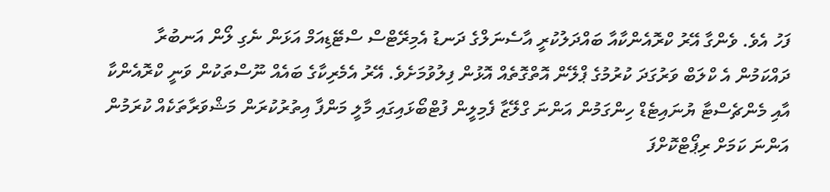ފަހު އެވެ. ވެންގާ އޭރު ކްރޮއެންކާއާ ބައްދަލުކުރީ އާސެނަލްގެ ދަނޑު އެމިރޭޓްސް ސްޓޭޑިއަމް އަޅަން ނެގި ލޯން އަނބުރާ ދައްކަމުން އެ ކްލަބް ވަރުގަދަ ކުރުމުގެ ޕްލޭން އޮތްގޮތެއް އޮޅުން ފިލުވުމަށެވެ. އޭރު އެމެރިކާގެ ބައެއް ނޫސްތަކުން ވަނީ ކްރޮއެންކާ އާއި މެންޗެސްޓާ ޔުނައިޓެޑް ހިންގަމުން އަންނަ ގްލޭޒާ ފެމިލީން ފުޓްބޯޅައިގައި މާލީ މަންފާ އިތުރުކުރަން މަޝްވަރާތަކެއް ކުރަމުން އަންނަ ކަމަށް ރިޕޯޓްކޮށްފަ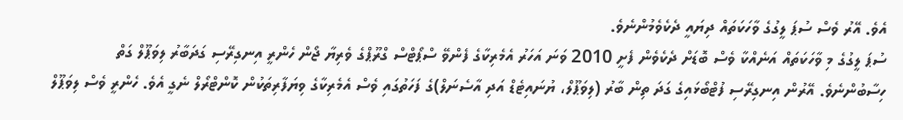އެވެ. އޭރު ވެސް ސުޕަ ލީގުގެ ވާހަކަތައް ދިޔައީ ދެކެވެމުންނެވެ.
ސުޕަ ލީގުގެ މި ވާހަކަތައް އަނެއްކާ ވެސް ބޮޑަށް ދެކެވެން ފެށީ 2010 ވަނަ އަހަރު އެމެރިކާގެ ފެންވޭ ސްޕޯޓްސް ގްރޫޕްގެ ވެރިޔާ ޖޯން ހެންރީ އިނގިރޭސި ގަދަބާރު ލިވަޕޫލް ގަތް ހިސާބުންނެވެ. އޭރުން އިނގިރޭސި ފުޓްބޯޅައިގެ ގަދަ ތިން ބާރު (ލިވަޕޫލް، ޔުނައިޓެޑް އަދި އާސެނަލް)ގެ ފަހަތުގައި ވެސް އެމެރިކާގެ ވިޔަފާރިތަކުން ކޮންޓްރޯލް ނެގީ އެވެ. ހެންރީ ވެސް ލިވަޕޫލް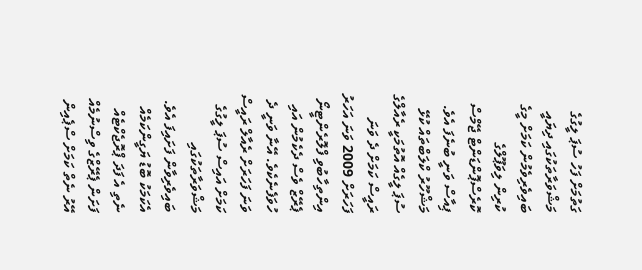ގަތުމަށް ފަހު ސުޕަ ލީގުގެ މަޝްވަރާތަކުގައި ދިޔައީ ބައިވެރިވެމުން ކަމަށް މީގެ ކުރިން ލިވަޕޫލްގެ ކޮރެސްޕޮންޑަންޓް ޖޭމްސް ޕިއާސް ވަނީ ބުނެފަ އެވެ.
މަޝްހޫރު ކްލަބްތައް ކުޅޭ ސުޕަ ލީގެއް އޮތުމަކީ ރެއާލްގެ ރައީސް ކަމަށް ދެ ވަނަ ފަހަރަށް 2009 ވަނަ އަހަރު އިންތިހާބުވި ފްލޮރެންޓީނޯ ޕެރޭޒް ވެސް ދެކެމުން އައި ހުވަފެނެކެވެ. އޭނާ ވަނީ ދެ ވަނަ ފަހަރަށް ރެއާލް ރައީސް ކަމަށް އައިސް ސުޕަ ލީގުގެ މަޝްވަރާތަކުގައި ބައިވެރިވާން ފަށައިފަ އެވެ. އެކަމަކު ބޮޑު ޔަގީންކަމެއް ނެތި އެ ފަދަ ޕްރޮޖެކްޓެއް ފަށަން ޕެރޭޒްގެ ވިސްނުމެއް އޭރު ނެތް ކަމަށް ސްޕެއިން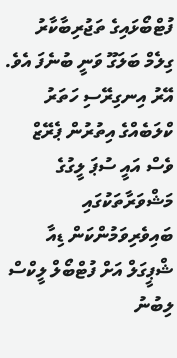ފުޓްބޯޅައިގެ ތަޖުރިބާކާރު ގިލެމް ބަލަގޫ ވަނީ ބުނެފަ އެވެ. އޭރު އިނގިރޭސި ހަތަރު ކްލަބެއްގެ އިތުރުން ޕެރޭޒް ވެސް އައީ ސުޕަ ލީގުގެ މަޝްވަރާތަކުގައި ބައިވެރިވަމުންކަން ޑިއާ ޝްޕީގަލް އަށް ފުޓްބޯލް ލީކްސް ލިބުނު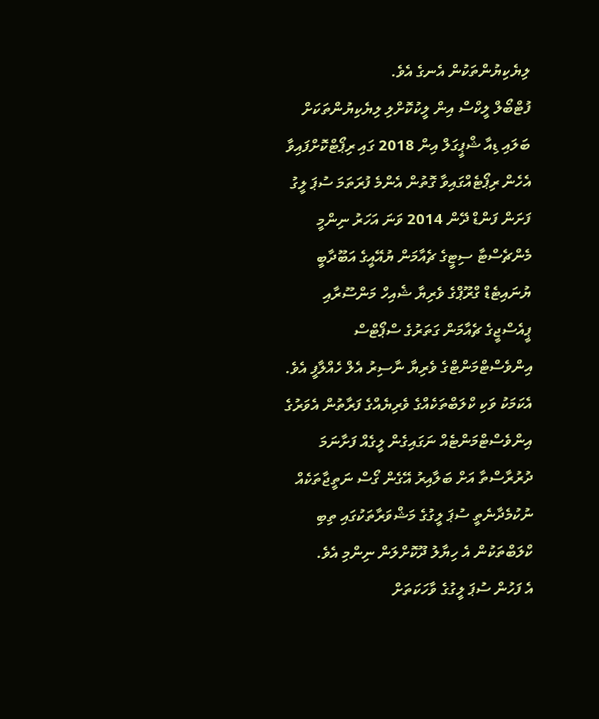ލިޔެކިޔުންތަކުން އެނގެ އެވެ.
ފުޓްބޯލް ލީކްސް އިން ލީކުކޮށްލި ލިޔެކިޔުންތަކަށް ބަލައި ޑިއާ ޝްޕީގަލް އިން 2018 ގައި ރިޕޯޓްކޮށްފައިވާ އެހެން ރިޕޯޓެއްގައިވާ ގޮތުން އެންމެ ފުރަތަމަ ސުޕަ ލީގު ފަށަން ފަންޑް ދޭން 2014 ވަނަ އަހަރު ނިންމީ މެންޗެސްޓާ ސިޓީގެ ޗެއާމަން ޔުއޭއީގެ އަބޫދާބީ ޔުނައިޓެޑް ގްރޫޕްގެ ވެރިޔާ ޝެއިހް މަންސޫރާއި ޕީއެސްޖީގެ ޗެއާމަން ގަތަރުގެ ސްޕޯޓްސް އިންވެސްޓްމަންޓްގެ ވެރިޔާ ނާސިރު އެލް ހެއްލާފީ އެވެ. އެކަމަކު ވަކި ކްލަބްތަކެއްގެ ވެރިޔެއްގެ ފަރާތުން އެވަރުގެ އިންވެސްޓްމަންޓެއް ނަގައިގެން ލީގެއް ފަށާނަމަ ދުރުރާސްތާ އަށް ބަލާއިރު އޭގެން ގޯސް ނަތީޖާތަކެއް ނުކުމެދާނެތީ ސުޕަ ލީގުގެ މަޝްވަރާތަކުގައި ތިބި ކްލަބްތަކުން އެ ހިޔާލު ދޫކޮށްލަން ނިންމި އެވެ.
އެ ފަހުން ސުޕަ ލީގުގެ ވާހަކަތަށް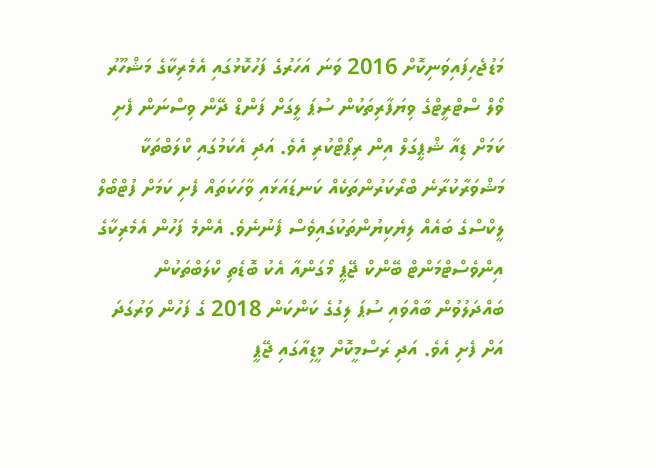މަޑުޖެހިފައިވަނިކޮށް 2016 ވަނަ އަހަރުގެ ފަހުކޮޅުގައި އެމެރިކާގެ މަޝްހޫރު ވޯލް ސްޓްރީޓްގެ ވިޔަފާރިތަކުން ސުޕަ ލީގަށް ފަންޑް ދޭން ވިސްނަން ފެށި ކަމަށް ޑިއާ ޝްޕީގަލް އިން ރިޕޯޓްކުރި އެވެ. އަދި އެކަމުގައި ކްލަބްތަކާ މަޝްވަރާކުރާނެ ބްރޯކަރުންތަކެއް ކަނޑައަޅައި ވާހަކަތައް ފެށި ކަމަށް ފުޓްބޯލް ލީކްސްގެ ބައެއް ލިޔެކިޔުންތަކުގައިވެސް ފެނުނެވެ. އެންމެ ފަހުން އެމެރިކާގެ އިންވެސްޓްމަންޓް ބޭންކް ޖޭޕީ މޯގަންއާ އެކު ބޮޑެތި ކްލަބްތަކުން ބައްދަލުވުން ބާއްވައި ސުޕަ ލިގުގެ ކަންކަން 2018 ގެ ފަހުން ވަރުގަދަ އަށް ފެށި އެވެ. އަދި ރަސްމީކޮށް މީޑިއާގައި ޖޭޕީ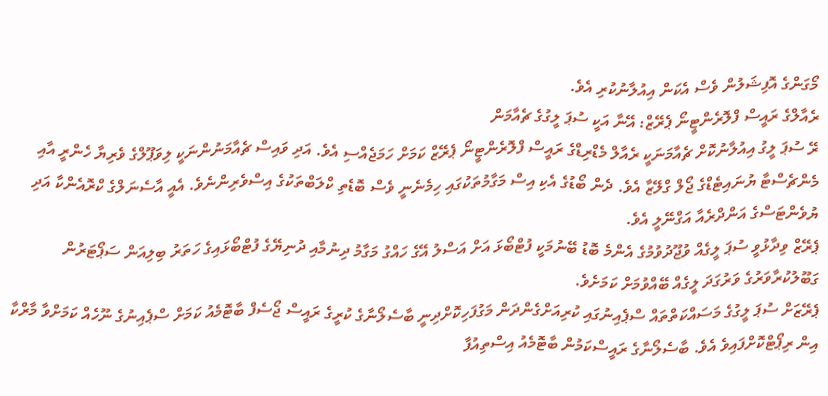މޯގަންގެ އޮފިޝަލުން ވެސް އެކަން އިއުލާނުކުރި އެވެ.
ރެއާލްގެ ރައީސް ފްލޮރެންޓީނޯ ޕެރޭޒް: އޭނާ އަކީ ސުޕަ ލީގުގެ ޗެއާމަން
ރޭ ސުޕަ ލީގު އިއުލާނުކޮށް ޗެއާމަނަކީ ރެއާލް މެޑްރިޑްގެ ރައީސް ފްލޮރެންޓީނޯ ޕެރޭޒް ކަމަށް ހަމަޖެއްސި އެވެ. އަދި ވައިސް ޗެއާމަނުންނަކީ ލިވަޕޫލްގެ ވެރިޔާ ހެންރީ އާއި މެންޗެސްޓާ ޔުނައިޓެޑްގެ ޖޯލް ގްލޭޒާ އެވެ. ދެން ބޯޑުގެ އެކި އިސް މަގާމުތަކުގައި ހިމެނެނީ ވެސް ބޮޑެތި ކްލަބްތަކުގެ އިސްވެރިންނެވެ. އެއީ އާސެނަލްގެ ކްރޮއެންކާ އަދި ޔުވެންޓަސްގެ އަންދްރެއާ އަގްނޭލީ އެވެ.
ޕެރޭޒް ވިދާޅުވީ ސުޕަ ލީގެއް ވުޖޫދުވުމުގެ އެންމެ ބޮޑު ބޭނުމަކީ ފުޓްބޯޅަ އަށް އަސްލު އޭގެ ހައްގު މަގާމު ދިނުމާއި ދުނިޔޭގެ ފުޓްބޯޅައިގެ ހަތަރު ބިލިއަން ސަޕޯޓަރުން ގަބޫލުކުރާވަރުގެ ވަރުގަދަ ލީގެއް ބޭއްވުމަށް ކަމަށެވެ.
ޕެރޭޒަށް ސުޕަ ލީގުގެ މަސައްކަތްތައް ސްޕެއިނުގައި ކުރިއަށްގެންދަން މަގުފަހިކޮށްދިނީ ބާސެލޯނާގެ ކުރީގެ ރައީސް ޖޯސެފް ބާޓޮމެއު ކަމަށް ސްޕެއިނުގެ ނޫހެއް ކަމަށްވާ މާރްކާ އިން ރިޕޯޓްކޮށްފައިވެ އެވެ. ބާސެލޯނާގެ ރައީސްކަމުން ބާޓޮމެއު އިސްތިއުފާ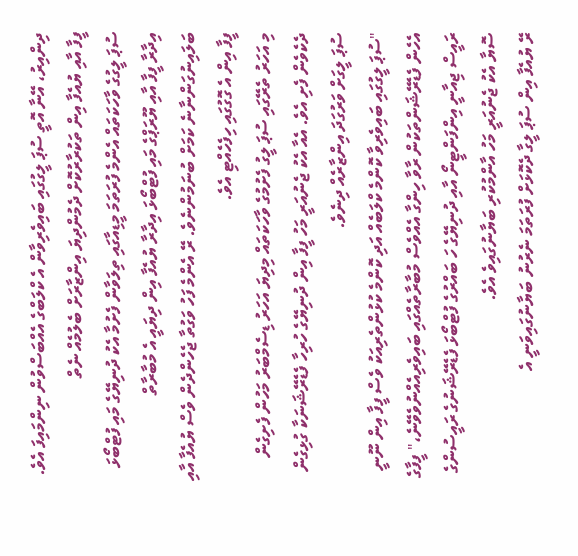ދިންއިރު، އޭނާ އޮތީ ސުޕަ ލީގުގައި ބައިވެރިވާން އެ ކްލަބްގެ އެއްބަސްވުން ނިންމައިފަ އެވެ.
ފީފާ އާއި ޔުއެފާ އިން ތަކުރާރުކޮށް ދެމުންދިޔަ އިންޒާރަށް ބެލުމެއް ނެތް
ސުޕަ ލީގުގެ ވާހަކަތައް އެންމެ ފުރަތަމަ މީޑިއާގައި ތިލަވާން ފެށުމާ އެކު ދުނިޔޭގެ މައި ފުޓްބޯޅަ އިދާރާ ފީފާ އާއި ޔޫރަޕްގެ މައި ފުޓްބޯޅަ އިދާރާ ޔުއެފާ އިން ދިޔައީ އެ މުބާރާތް ބަލައިނުގަންނާނެ ކަމަށް ބުނަމުންނެވެ. ރޭ އެންމެ ފަހު ވަގުތާ ޖެހެންދެން ވެސް ޔުއެފާ އާއި ފީފާ އިން އެ ގޮގުގައި ހިފެހެއްޓި އެވެ.
މި އަހަރު ތެރޭގައި ސުޕަ ލީގު ފެށުމުގެ ވާހަކަތައް މިދިޔަ އަހަރު ޑިސެމްބަރު މަހުން ފެށިގެން ދެކެވެން ފެށި އެވެ. އެއާ އެކު ޖެނުއަރީ މަހު ފީފާ އިން ދުނިޔޭގެ ހުރިހާ ފެޑެރޭޝަނަކާ ގުޅިގެން ސުޕަ ލީގަށް ވަރުގަދަ އިންޒާރެއް ދިނެވެ.
"ސުޕަ ލީގުގައި ބައިވެރިވާ ކޮންމެ ކްލަބެއް އަދި ކޮންމެ ކުޅުންތެރިއަކު ވެސް ފީފާ އިން ނޫނީ އެހެން ފެޑެރޭޝަންތަކުން ރާވާ ހިންގާ އެއްވެސް މުބާރާތެއްގައި ބައިވެރިއެއްނުވެވޭނެ،" ފީފާގެ ރައީސް ޖިއާނީ އިންފަންޓީނޯ އާއި ދުނިޔޭގެ ހަ ބައްރުގެ ފުޓްބޯޅަ ފެޑެރޭޝަނުގެ ރައީސުންގެ ސޮޔާ އެކު ޖެނުއަރީ މަހު އާންމުކުރި ބަޔާނުގައިވެ އެވެ.
ރޭ ޔުއެފާ އިން ސުޕަ ލީގާ ދެކޮޅަށް ފުރަތަމަ ނެރުނު ބަޔާނުގައިވަނީ އެ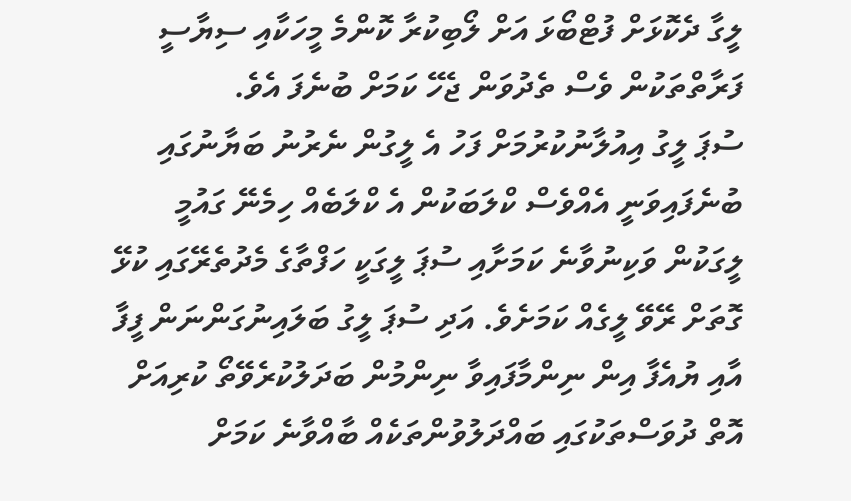ލީގާ ދެކޮޅަށް ފުޓްބޯޅަ އަށް ލޯބިކުރާ ކޮންމެ މީހަކާއި ސިޔާސީ ފަރާތްތަކުން ވެސް ތެދުވަން ޖެހޭ ކަމަށް ބުނެފަ އެވެ.
ސުޕަ ލީގު އިއުލާނުކުރުމަށް ފަހު އެ ލީގުން ނެރުނު ބަޔާނުގައި ބުނެފައިވަނީ އެއްވެސް ކްލަބަކުން އެ ކްލަބެއް ހިމެނޭ ގައުމީ ލީގަކުން ވަކިނުވާނެ ކަމަށާއި ސުޕަ ލީގަކީ ހަފްތާގެ މެދުތެރޭގައި ކުޅޭ ގޮތަށް ރޭވޭ ލީގެއް ކަމަށެވެ. އަދި ސުޕަ ލީގު ބަލައިނުގަންނަން ފީފާ އާއި ޔުއެފާ އިން ނިންމާފައިވާ ނިންމުން ބަދަލުކުރެވޭތޯ ކުރިއަށް އޮތް ދުވަސްތަކުގައި ބައްދަލުވުންތަކެއް ބާއްވާނެ ކަމަށް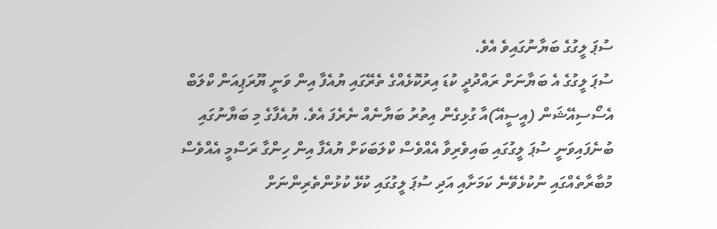ސުޕަ ލީގުގެ ބަޔާނުގައިވެ އެވެ.
ސުޕަ ލީގުގެ އެ ބަޔާނަށް ރައްދުދީ ކުޑަ އިރުކޮޅެއްގެ ތެރޭގައި ޔުއެފާ އިން ވަނީ ޔޫރަޕިއަން ކްލަބް އެސޯސިއޭޝަން (އީސީއޭ)އާ ގުޅިގެން އިތުރު ބަޔާނެއް ނެރެފަ އެވެ. ޔުއެފާގެ މި ބަޔާނުގައި ބުނެފައިވަނީ ސުޕަ ލީގުގައި ބައިވެރިވާ އެއްވެސް ކްލަބަކަށް ޔުއެފާ އިން ހިންގާ ރަސްމީ އެއްވެސް މުބާރާތެއްގައި ނުކުޅެވޭނެ ކަމަށާއި އަދި ސުޕަ ލީގުގައި ކުޅޭ ކުޅުންތެރިންނަށް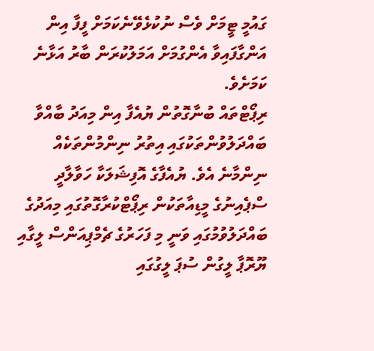ގައުމީ ޓީމަށް ވެސް ނުކުޅެވޭނެކަމަށް ފީފާ އިން އަންގާފައިވާ އެންގުމަށް އަމަލުކުރަން ބާރު އަޅާނެ ކަމަށެވެ.
ރިޕޯޓްތައް ބުނާގޮތުން ޔުއެފާ އިން މިއަދު ބާއްވާ ބައްދަލުވުންތަކުގައި އިތުރު ނިންމުންތަކެއް ނިންމާނެ އެވެ. ޔުއެފާގެ އޮފިޝަލަކާ ހަވާލާދީ ސްޕެއިނުގެ މީޑިއާތަކުން ރިޕޯޓްކުރާގޮތުގައި މިއަދުގެ ބައްދަލުވުމުގައި ވަނީ މި ފަހަރުގެ ޗެމްޕިއަންސް ލީގާއި ޔޫރޮޕާ ލީގުން ސުޕަ ލީގުގައި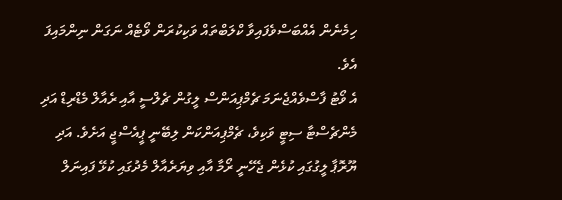ހިމެނެން އެއްބަސްވެފައިވާ ކްލަބްތައް ވަކިކުރަން ވޯޓެއް ނަގަން ނިންމައިފަ އެވެ.
އެ ވޯޓު ފާސްވެއްޖެނަމަ ޗެމްޕިއަންސް ލީގުން ޗެލްސީ އާއި ރެއާލް މެޑްރިޑް އަދި މެންޗެސްޓާ ސިޓީ ވަކިވެ، ޗެމްޕިއަންކަން ލިބޭނީ ޕީއެސްޖީ އަށެވެ. އަދި ޔޫރޮޕާ ލީގުގައި ކުޅެން ޖެހޭނީ ރޯމާ އާއި ވިޔަރެއާލް މެދުގައި ކުޅޭ ފައިނަލް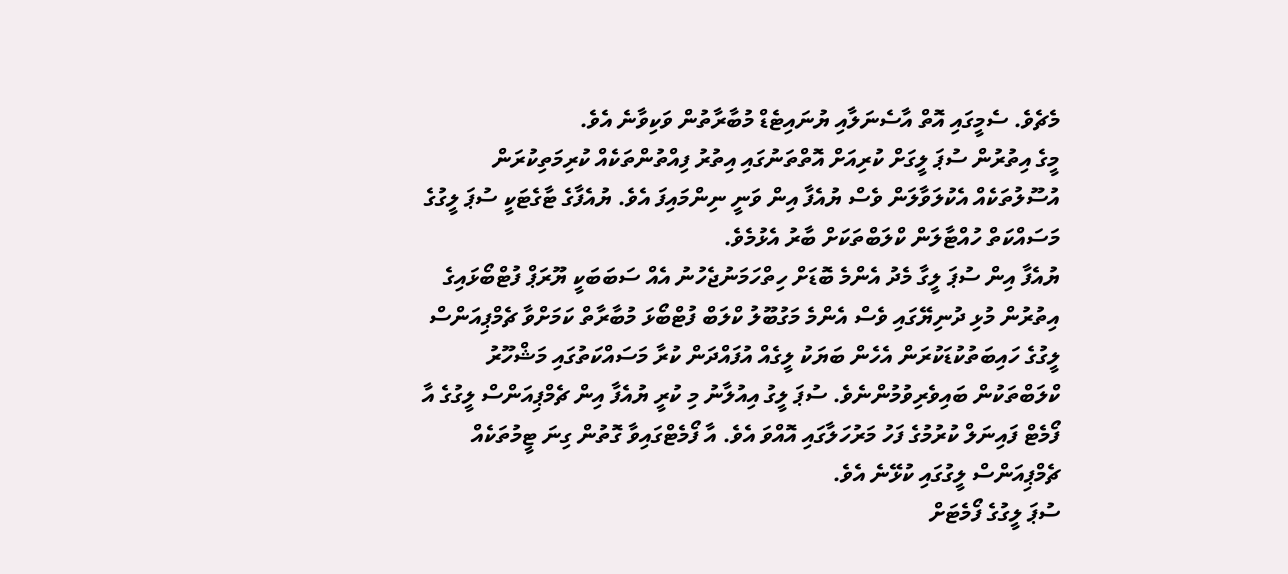މެޗެވެ. ސެމީގައި އޮތް އާސެނަލާއި ޔުނައިޓެޑް މުބާރާތުން ވަކިވާނެ އެވެ.
މީގެ އިތުރުން ސުޕަ ލީގަށް ކުރިއަށް އޮތްތަނުގައި އިތުރު ފިއްތުންތަކެއް ކުރިމަތިކުރަން އުސޫލުތަކެއް އެކުލަވާލަން ވެސް ޔުއެފާ އިން ވަނީ ނިންމައިފަ އެވެ. ޔުއެފާގެ ޓާގެޓަކީ ސުޕަ ލީގުގެ މަސައްކަތް ހުއްޓާލަން ކްލަބްތަކަށް ބާރު އެޅުމެވެ.
ޔުއެފާ އިން ސުޕަ ލީގާ މެދު އެންމެ ބޮޑަށް ހިތްހަމަނުޖެހުނު އެއް ސަބަބަކީ ޔޫރަޕް ފުޓްބޯޅައިގެ އިތުރުން މުޅި ދުނިޔޭގައި ވެސް އެންމެ މަގުބޫލު ކްލަބް ފުޓްބޯޅަ މުބާރާތް ކަމަށްވާ ޗެމްޕިއަންސް ލީގުގެ ހައިބަތުކުޑަކުރަން އެހެން ބަޔަކު ލީގެއް އުފައްދަން ކުރާ މަސައްކަތުގައި މަޝްހޫރު ކްލަބްތަކުން ބައިވެރިވުމުންނެވެ. ސުޕަ ލީގު އިއުލާނު މި ކުރީ ޔުއެފާ އިން ޗެމްޕިއަންސް ލީގުގެ އާ ފޯމެޓް ފައިނަލް ކުރުމުގެ ފަހު މަރުހަލާގައި އޮއްވަ އެވެ. އާ ފޯމެޓްގައިވާ ގޮތުން ގިނަ ޓީމުތަކެއް ޗެމްޕިއަންސް ލީގުގައި ކުޅޭނެ އެވެ.
ސުޕަ ލީގުގެ ފޯމެޓަށް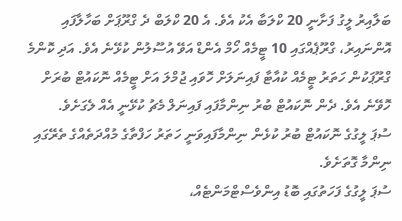ބަލާއިރު ލީގު ފަށާނީ 20 ކްލަބާ އެކު އެވެ. އެ 20 ކްލަބް ދެ ގްރޫޕަށް ބަހާލާފައި އޮންނައިރު، ގްރޫޕެއްގައި 10 ޓީމެއް ހޯމް އެންޑް އަވޭ އުސޫލުން ކުޅޭނެ އެވެ. އަދި ކޮންމެ ގްރޫޕަކުން ހަތަރު ޓީމެއް ކުއާޓާ ފައިނަލަށް ހޮވައި ޖުމްލަ އަށް ޓީމެއް ނޮކައުޓް ބުރަށް ހޮވޭނެ އެވެ. ދެން ނޮކައުޓް ބުރު ނިންމާފައި ފައިނަލް މެޗު ކުޅޭނީ އެއް ލެގަށެވެ.
ސުޕަ ލީގުގެ ނޮކައުޓް ބުރު ކުޅެން ނިންމާފައިވަނީ ހަތަރު ހަފްތާގެ މުއްދަތެއްގެ ތެރޭގައި ނިންމާ ގޮތަށެވެ.
ސުޕަ ލީގުގެ ފަހަތުގައި ބޮޑު އިންވެސްޓްމަންޓެއް،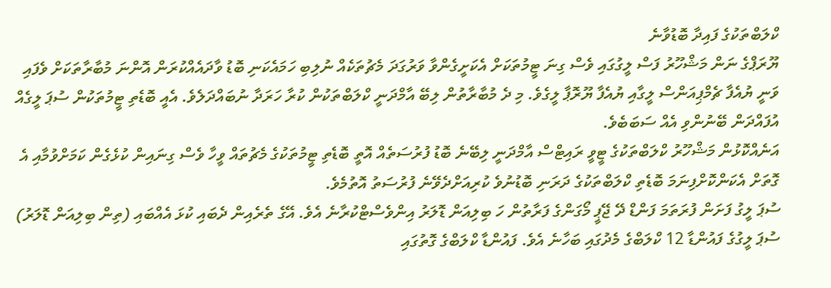ކްލަބްތަކުގެ ފައިދާ ބޮޑުވާނެ
ޔޫރަޕްގެ ނަން މަޝްހޫރު ފަސް ލީގުގައި ވެސް ގިނަ ޓީމުތަކަށް އެކަށީގެންވާ ވަރުގަދަ މެޗުތަކެއް ނުލިބި ހަމައެކަނި ބޮޑު ވާދައެއްކުރަން އޮންނަ މުބާރާތަކަށް ވެފައި ވަނީ ޔުއެފާ ޗެމްޕިއަންސް ލީގާއި ޔުއެފާ ޔޫރޮޕާ ލީގެވެ. މި ދެ މުބާރާތުން ލިބޭ އާމްދަނީ ކްލަބްތަކުން ކުރާ ހަރަދާ ނުބައްދަލެވެ. އެއީ ބޮޑެތި ޓީމުތަކުން ސުޕަ ލީގެއް އުފައްދަން ބޭނުންވި އެއް ސަބަބެވެ.
އަނެއްކޮޅުން މަޝްހޫރު ކްލަބްތަކުގެ ޓީވީ ރައިޓްސް އާމްދަނީ ލިބޭނެ ބޮޑު ފުރުސަތެއް އޮތީ ބޮޑެތި ޓީމުތަކުގެ މެޗުތައް ވީހާ ވެސް ގިނައިން ކުޅެގެން ކަމަށްވުމާއި އެ ގޮތަށް އެކަންކޮށްފިނަމަ ބޮޑެތި ކްލަބްތަކުގެ ދަރަނި ބޮޑުނުވެ ކުރިއަށްދެވޭނެ ފުރުސަތު އޮތުމެވެ.
ސުޕަ ލީގު ފަށަން ފުރަތަމަ ފަންޑް ދޭ ޖޭޕީ މޯގަންގެ ފަރާތުން ހަ ބިލިއަން ޑޮލަރު އިންވެސްޓްކުރާނެ އެވެ. އޭގެ ތެރެއިން ދެބައި ކުޅަ އެއްބައި (ތިން ބިލިއަން ޑޮލަރު) ސުޕަ ލީގުގެ ފައުންޑާ 12 ކްލަބްގެ މެދުގައި ބަހާނެ އެވެ. ފައުންޑާ ކްލަބްގެ ގޮތުގައި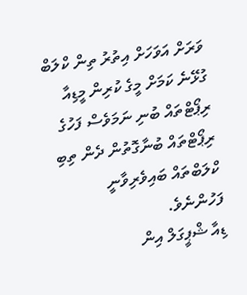ވަރަށް އަވަހަށް އިތުރު ތިން ކްލަބް ގުޅޭނެ ކަމަށް މީގެ ކުރިން މީޑިއާ ރިޕޯޓްތައް ބުނި ނަމަވެސް ފަހުގެ ރިޕޯޓްތައް ބުނާގޮތުން ދެން ތިބި ކްލަބްތައް ބައިވެރިވާނީ ފަހުންނެވެ.
ޑިއާ ޝްޕީގަލް އިން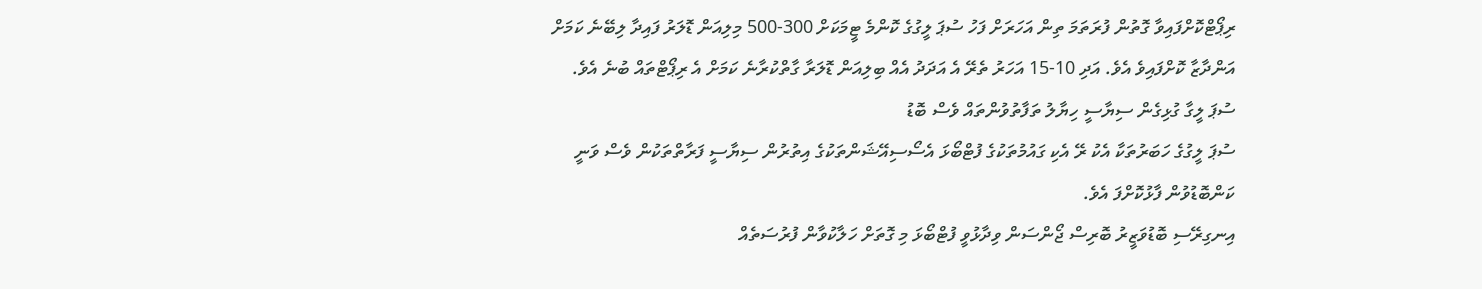ރިޕޯޓްކޮށްފައިވާ ގޮތުން ފުރަތަމަ ތިން އަހަރަށް ފަހު ސުޕަ ލީގުގެ ކޮންމެ ޓީމަކަށް 300-500 މިލިއަން ޑޮލަރު ފައިދާ ލިބޭނެ ކަމަށް އަންދާޒާ ކޮށްފައިވެ އެވެ. އަދި 10-15 އަހަރު ތެރޭ އެ އަދަދު އެއް ބިލިއަން ޑޮލަރާ ގާތްކުރާނެ ކަމަށް އެ ރިޕޯޓްތައް ބުނެ އެވެ.
ސުޕަ ލީގާ ގުޅިގެން ސިޔާސީ ހިޔާލު ތަފާތުވުންތައް ވެސް ބޮޑު
ސުޕަ ލީގުގެ ހަބަރުތަކާ އެކު ރޭ އެކި ގައުމުތަކުގެ ފުޓްބޯޅަ އެސޯސިއޭޝަންތަކުގެ އިތުރުން ސިޔާސީ ފަރާތްތަކުން ވެސް ވަނީ ކަންބޮޑުވުން ފާޅުކޮށްފަ އެވެ.
އިނގިރޭސި ބޮޑުވަޒީރު ބޮރިސް ޖޯންސަން ވިދާޅުވީ ފުޓްބޯޅަ މި ގޮތަށް ހަލާކުވާން ފުރުސަތެއް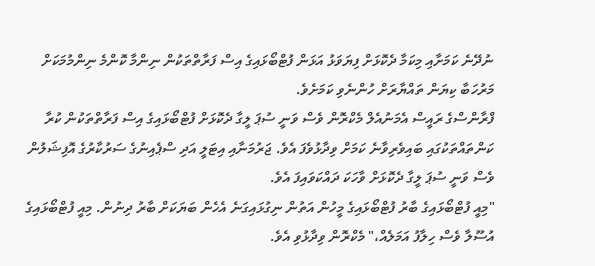ނުދޭނެ ކަމަށާއި މިކަމާ ދެކޮޅަށް ފިޔަވަޅު އަޅަން ފުޓްބޯޅައިގެ އިސް ފަރާތްތަކުން ނިންމާ ކޮންމެ ނިންމުމަކަށް މަރުހަބާ ކިޔަން ތައްޔާރަށް ހުންނެވި ކަމަށެވެ.
ފްރާންސްގެ ރައީސް އެމަނުއެލް މެކްރޮން ވެސް ވަނީ ސުޕަ ލީގާ ދެކޮޅަށް ފުޓްބޯޅައިގެ އިސް ފަރާތްތަކުން ކުރާ ކަންތައްތަކުގައި ބައިވެރިވާނެ ކަމަށް ވިދާޅުވެފަ އެވެ. ޖަރުމަނާއި އިޓަލީ އަދި ސްޕެއިނުގެ ސަރުކާރުގެ އޮފިޝަލުން ވެސް ވަނީ ސުޕަ ލީގާ ދެކޮޅަށް ވާހަކަ ދައްކަވައިފަ އެވެ.
"މިއީ ފުޓްބޯޅައިގެ ބާރު ފުޓްބޯޅައިގެ މީހުން އަތުން ނިގުޅައިގަނެ އެހެން ބަޔަކަށް ބާރު ދިނުން. މިއީ ފުޓްބޯޅައިގެ އުސޫލާ ވެސް ހިލާފު އަމަލެއް،" މެކްރޮން ވިދާޅުވި އެވެ.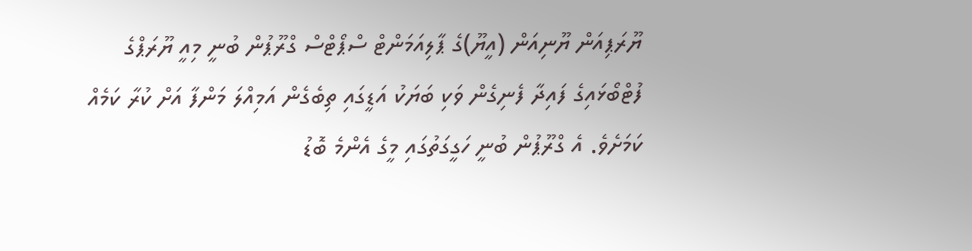ޔޫރަޕިއަން ޔޫނިއަން (އީޔޫ)ގެ ޕާލިއަމަންޓް ސްޕޯޓްސް ގްރޫޕުން ބުނީ މިއީ ޔޫރަޕްގެ ފުޓްބޯޅައިގެ ފައިދާ ފެނިގެން ވަކި ބަޔަކު އަޑީގައި ތިބެގެން އަމިއްލަ މަންފާ އަށް ކުރާ ކަމެއް ކަމަށެވެ. އެ ގްރޫޕުން ބުނީ ހަގީގަތުގައި މީގެ އެންމެ ބޮޑު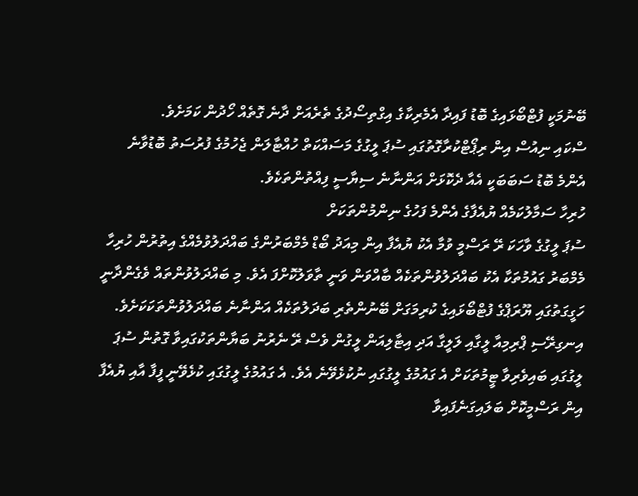ބޭނުމަކީ ފުޓްބޯޅައިގެ ބޮޑު ފައިދާ އެމެރިކާގެ އިގްތިސޯދުގެ ތެރެއަށް ދާނެ ގޮތެއް ހޯދުން ކަމަށެވެ.
ސްކައި ނިއުސް އިން ރިޕޯޓްކުރާގޮތުގައި ސުޕަ ލީގުގެ މަސައްކަތް ހުއްޓާލަން ޖެހުމުގެ ފުރުސަތު ބޮޑުވާނެ އެންމެ ބޮޑު ސަބަބަކީ އެއާ ދެކޮޅަށް އަންނާނެ ސިޔާސީ ފިއްތުންތަކެވެ.
ހުރިހާ ސަމާލުކަމެއް ޔުއެފާގެ އެންމެ ފަހުގެ ނިންމުންތަކަށް
ސުޕަ ލީގުގެ ވާހަކަ ރޭ ރަސްމީ ވުމާ އެކު ޔުއެފާ އިން މިއަދު ބޯޑް މެމްބަރުންގެ ބައްދަލުވުމެއްގެ އިތުރުން ހުރިހާ މެމްބަރު ގައުމުތަކާ އެކު ބައްދަލުވުންތަކެއް ބާއްވަން ވަނީ ތާވަލުކޮށްފަ އެވެ. މި ބައްދަލުވުންތައް ވެގެންދާނީ ހަގީގަތުގައި ޔޫރަޕްގެ ފުޓްބޯޅައިގެ ކުރިމަގަށް ބޭނުންތެރި ބަދަލުތަކެއް އަންނާނެ ބައްދަލުވުންތަކަކަށެވެ.
އިނގިރޭސި ޕްރިމިއާ ލީގާއި ލަލީގާ އަދި އިޓާލިއަން ލީގުން ވެސް ރޭ ނެރުނު ބަޔާންތަކުގައިވާ ގޮތުން ސުޕަ ލީގުގައި ބައިވެރިވާ ޓީމުތަކަށް އެ ގައުމުގެ ލީގުގައި ނުކުޅެވޭނެ އެވެ. އެ ގައުމުގެ ލީގުގައި ކުޅެވޭނީ ފީފާ އާއި ޔުއެފާ އިން ރަސްމީކޮށް ބަލައިގަނެފައިވާ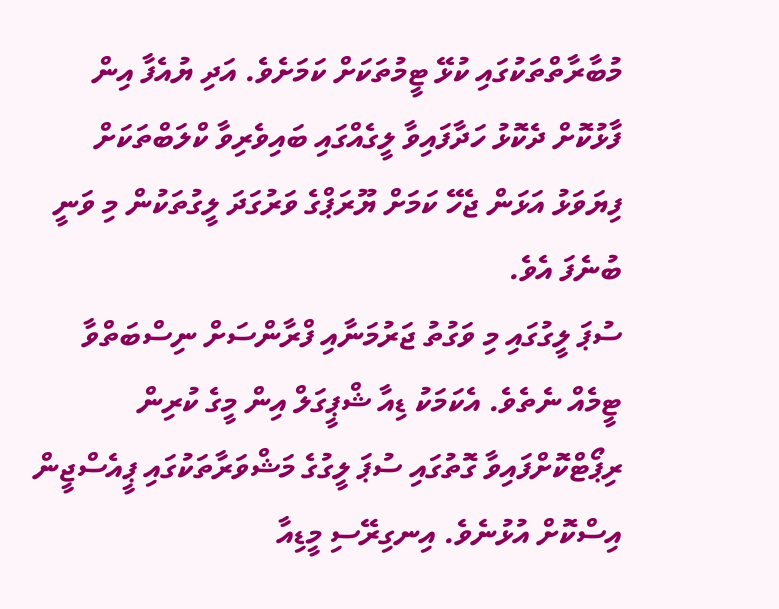މުބާރާތްތަކުގައި ކުޅޭ ޓީމުތަކަށް ކަމަށެވެ. އަދި ޔުއެފާ އިން ފާޅުކޮށް ދެކޮޅު ހަދާފައިވާ ލީގެއްގައި ބައިވެރިވާ ކްލަބްތަކަށް ފިޔަވަޅު އަޅަން ޖެހޭ ކަމަށް ޔޫރަޕްގެ ވަރުގަދަ ލީގުތަކުން މި ވަނީ ބުނެފަ އެވެ.
ސުޕަ ލީގުގައި މި ވަގުތު ޖަރުމަނާއި ފްރާންސަށް ނިސްބަތްވާ ޓީމެއް ނެތެވެ. އެކަމަކު ޑިއާ ޝްޕީގަލް އިން މީގެ ކުރިން ރިޕޯޓްކޮށްފައިވާ ގޮތުގައި ސުޕަ ލީގުގެ މަޝްވަރާތަކުގައި ޕީއެސްޖީން އިސްކޮށް އުޅުނެވެ. އިނގިރޭސި މީޑިއާ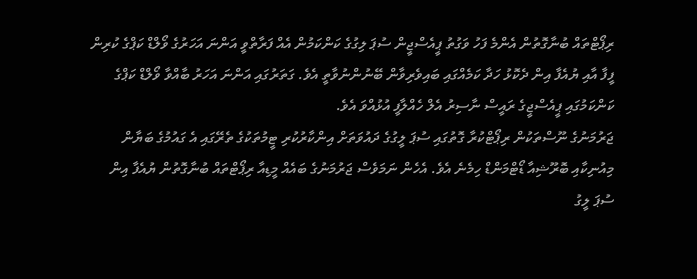ރިޕޯޓްތައް ބުނާގޮތުން އެންމެ ފަހު ވަގުތު ޕީއެސްޖީން ސުޕަ ލިގުގެ ކަންކަމުން އެއް ފަރާތްވީ އަންނަ އަހަރުގެ ވޯލްޑް ކަޕްގެ ކުރިން ފީފާ އާއި ޔުއެފާ އިން ދެކޮޅު ހަދާ ކަމެއްގައި ބައިވެރިވާން ބޭނުންނުވާތީ އެވެ. ގަތަރުގައި އަންނަ އަހަރު ބާއްވާ ވޯލްޑް ކަޕްގެ ކަންކަމުގައި ޕީއެސްޖީގެ ރައީސް ނާސިރު އެލް ހެއްލާފީ އުޅުއްވަ އެވެ.
ޖަރުމަނުގެ ނޫސްތަކުން ރިޕޯޓްކުރާ ގޮތުގައި ސުޕަ ލީގުގެ ދައުވަތަށް އިންކާރުކުރި ޓީމުތަކުގެ ތެރޭގައި އެ ގައުމުގެ ބަޔާން މިއުނިކާއި ބޮރޫޝިއާ ޑޯޓްމަންޑް ހިމެނެ އެވެ. އެހެން ނަމަވެސް ޖަރުމަނުގެ ބައެއް މީޑިއާ ރިޕޯޓްތައް ބުނާގޮތުން ޔުއެފާ އިން ސުޕަ ލީގު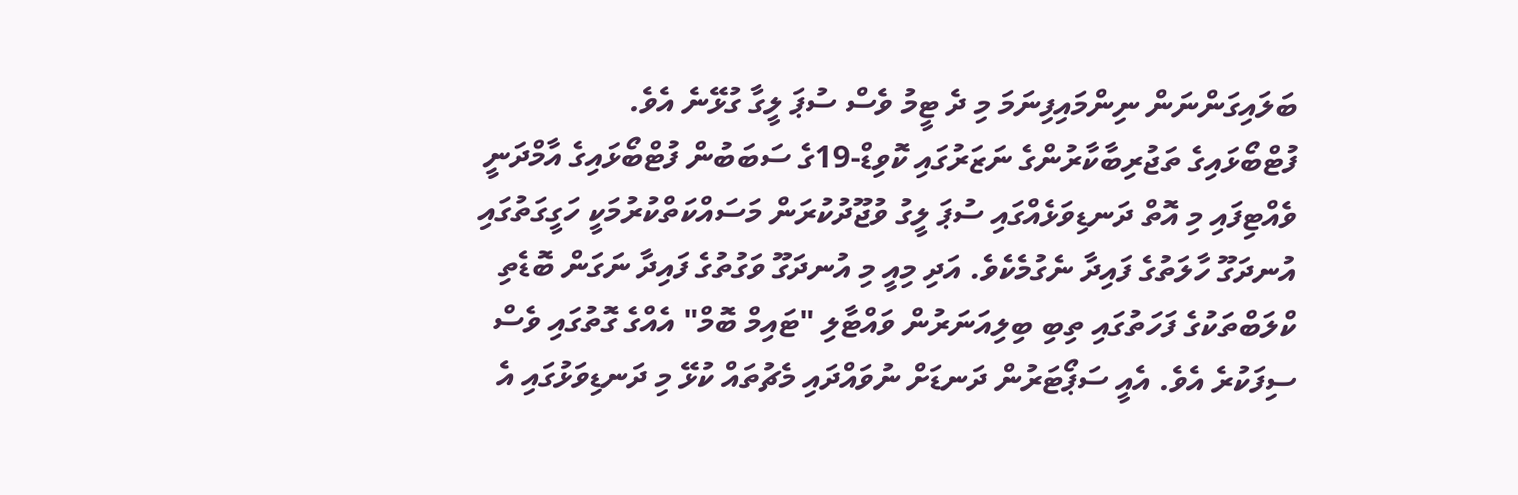ބަލައިގަންނަން ނިންމައިފިނަމަ މި ދެ ޓީމު ވެސް ސުޕަ ލީގާ ގުޅޭނެ އެވެ.
ފުޓްބޯޅައިގެ ތަޖުރިބާކާރުންގެ ނަޒަރުގައި ކޮވިޑް-19ގެ ސަބަބުން ފުޓްބޯޅައިގެ އާމްދަނީ ވެއްޓިފައި މި އޮތް ދަނޑިވަޅެއްގައި ސުޕަ ލީގު ވުޖޫދުކުރަން މަސައްކަތްކުރުމަކީ ހަގީގަތުގައި އުނދަގޫ ހާލަތުގެ ފައިދާ ނެގުމެކެވެ. އަދި މިއީ މި އުނދަގޫ ވަގުތުގެ ފައިދާ ނަގަން ބޮޑެތި ކްލަބްތަކުގެ ފަހަތުގައި ތިބި ބިލިއަނަރުން ވައްޓާލި "ޓައިމް ބޮމް" އެއްގެ ގޮތުގައި ވެސް ސިފަކުރެ އެވެ. އެއީ ސަޕޯޓަރުން ދަނޑަށް ނުވައްދައި މެޗުތައް ކުޅޭ މި ދަނޑިވަޅުގައި އެ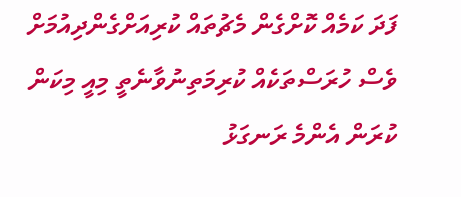ފަދަ ކަމެއް ކޮށްގެން މެޗުތައް ކުރިއަށްގެންދިއުމަށް ވެސް ހުރަސްތަކެއް ކުރިމަތިނުވާނެތީ މިއީ މިކަން ކުރަން އެންމެ ރަނގަޅު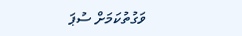ވަގުތުކަމަށް ސުޕަ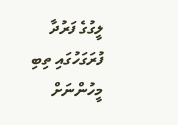ލީގުގެ ފަރުދާ ފުރަގަހުގައި ތިބި މީހުންނަށް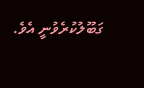ގަބޫލުކުރެވުނީ އެވެ.